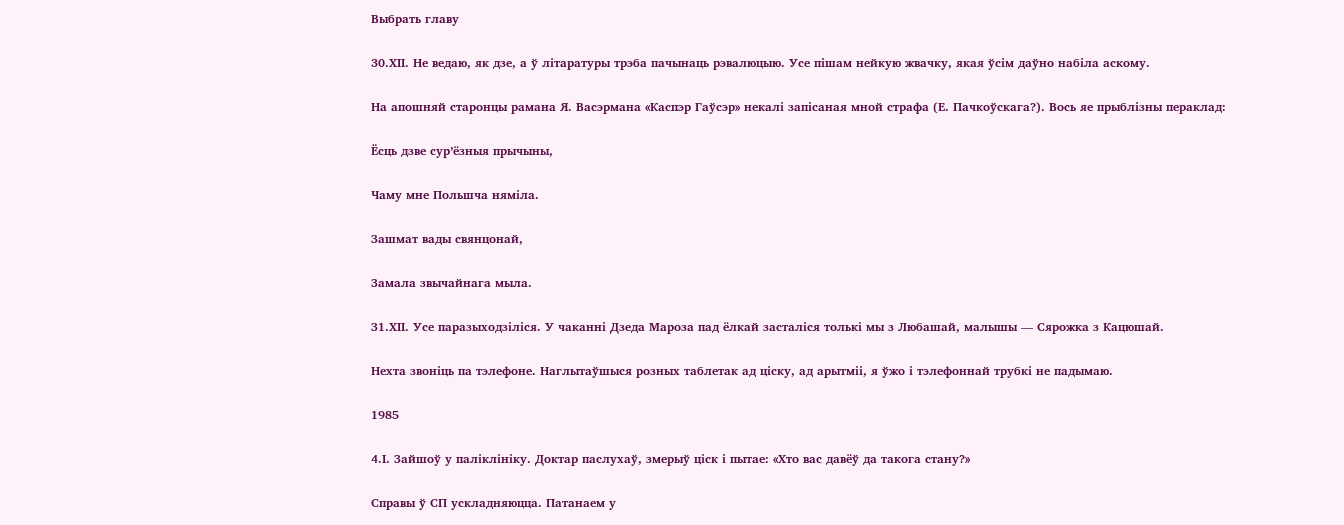Выбрать главу

30.ХІІ. Не ведаю, як дзе, а ў літаратуры трэба пачынаць рэвалюцыю. Усе пішам нейкую жвачку, якая ўсім даўно набіла аскому.

На апошняй старонцы рамана Я. Васэрмана «Каспэр Гаўсэр» некалі запісаная мной страфа (Е. Пачкоўскага?). Вось яе прыблізны пераклад:

Ёсць дзве сур’ёзныя прычыны,

Чаму мне Польшча няміла.

Зашмат вады свянцонай,

Замала звычайнага мыла.

З1.ХІІ. Усе паразыходзіліся. У чаканні Дзеда Мароза пад ёлкай засталіся толькі мы з Любашай, малышы — Сярожка з Кацюшай.

Нехта звоніць па тэлефоне. Наглытаўшыся розных таблетак ад ціску, ад арытміі, я ўжо і тэлефоннай трубкі не падымаю.

1985

4.І. Зайшоў у паліклініку. Доктар паслухаў, змерыў ціск і пытае: «Хто вас давёў да такога стану?»

Справы ў СП ускладняюцца. Патанаем у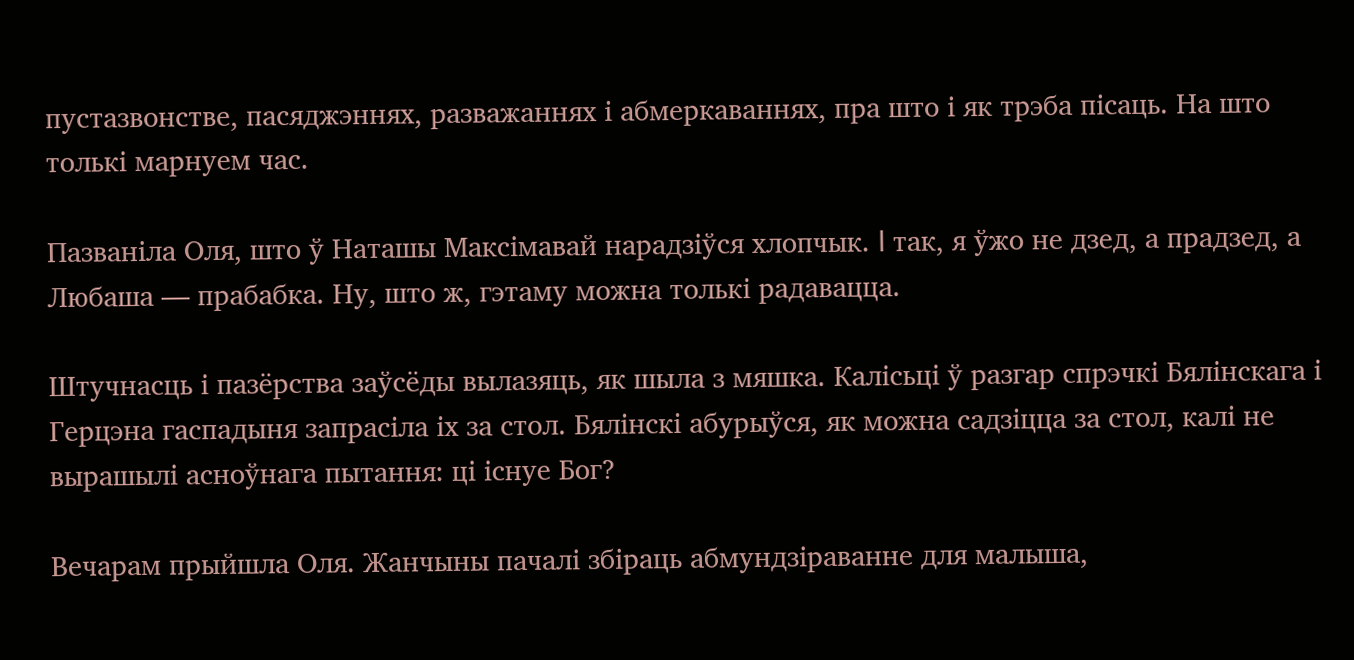пустазвонстве, пасяджэннях, разважаннях і абмеркаваннях, пра што і як трэба пісаць. На што толькі марнуем час.

Пазваніла Оля, што ў Наташы Максімавай нарадзіўся хлопчык. I так, я ўжо не дзед, а прадзед, а Любаша — прабабка. Ну, што ж, гэтаму можна толькі радавацца.

Штучнасць і пазёрства заўсёды вылазяць, як шыла з мяшка. Калісьці ў разгар спрэчкі Бялінскага і Герцэна гаспадыня запрасіла іх за стол. Бялінскі абурыўся, як можна садзіцца за стол, калі не вырашылі асноўнага пытання: ці існуе Бог?

Вечарам прыйшла Оля. Жанчыны пачалі збіраць абмундзіраванне для малыша,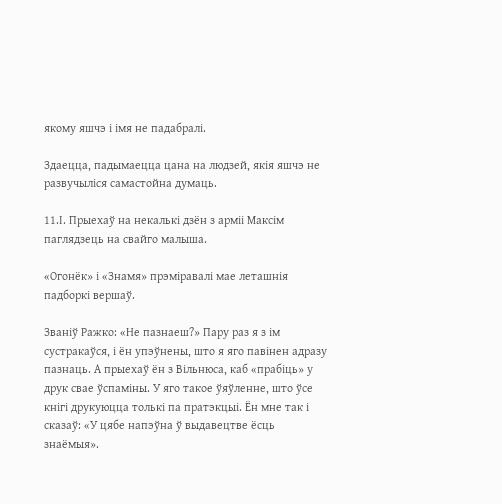якому яшчэ і імя не падабралі.

Здаецца, падымаецца цана на людзей, якія яшчэ не развучыліся самастойна думаць.

11.І. Прыехаў на некалькі дзён з арміі Максім паглядзець на свайго малыша.

«Огонёк» і «Знамя» прэміравалі мае леташнія падборкі вершаў.

Званіў Ражко: «Не пазнаеш?» Пару раз я з ім сустракаўся, і ён упэўнены, што я яго павінен адразу пазнаць. А прыехаў ён з Вільнюса, каб «прабіць» у друк свае ўспаміны. У яго такое ўяўленне, што ўсе кнігі друкуюцца толькі па пратэкцыі. Ён мне так і сказаў: «У цябе напэўна ў выдавецтве ёсць знаёмыя».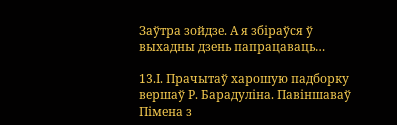Заўтра зойдзе. А я збіраўся ў выхадны дзень папрацаваць…

13.І. Прачытаў харошую падборку вершаў Р. Барадуліна. Павіншаваў Пімена з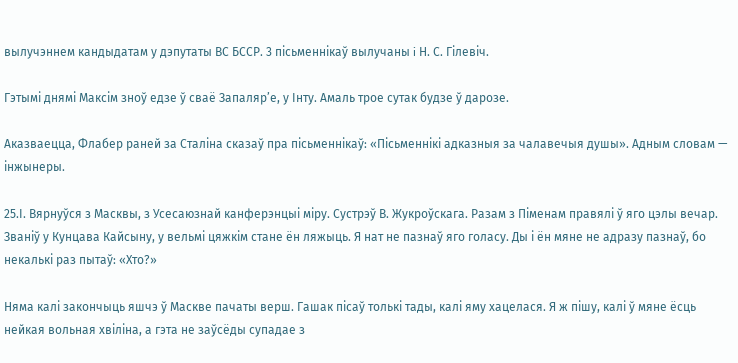вылучэннем кандыдатам у дэпутаты ВС БССР. 3 пісьменнікаў вылучаны i Н. С. Гілевіч.

Гэтымі днямі Максім зноў едзе ў сваё Запаляр’е, у Інту. Амаль трое сутак будзе ў дарозе.

Аказваецца, Флабер раней за Сталіна сказаў пра пісьменнікаў: «Пісьменнікі адказныя за чалавечыя душы». Адным словам — інжынеры.

25.І. Вярнуўся з Масквы, з Усесаюзнай канферэнцыі міру. Сустрэў В. Жукроўскага. Разам з Піменам правялі ў яго цэлы вечар. Званіў у Кунцава Кайсыну, у вельмі цяжкім стане ён ляжыць. Я нат не пазнаў яго голасу. Ды і ён мяне не адразу пазнаў, бо некалькі раз пытаў: «Хто?»

Няма калі закончыць яшчэ ў Маскве пачаты верш. Гашак пісаў толькі тады, калі яму хацелася. Я ж пішу, калі ў мяне ёсць нейкая вольная хвіліна, а гэта не заўсёды супадае з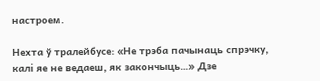настроем.

Нехта ў тралейбусе: «Не трэба пачынаць спрэчку, калі яе не ведаеш, як закончыць…» Дзе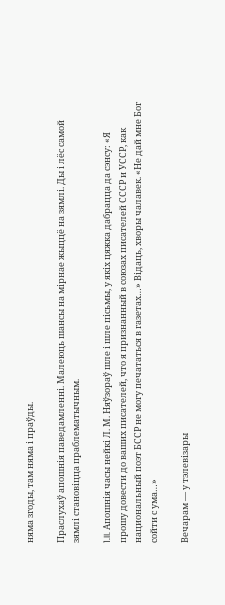няма згоды, там няма і праўды.

Праслухаў апошнія паведамленні. Малеюць шансы на мірнае жыццё на зямлі. Ды і лёс самой зямлі становіцца праблематычным.

1.II. Апошнія часы нейкі Л. М. Няўзораў шле і шле пісьмы, у якіх цяжка дабрацца да сэнсу: «Я прошу довести до ваших писателей, что я признанный в союзах писателей СССР и УССР, как национальный поэт БССР не могу печататься в газетах…» Відаць, хворы чалавек. «Не дай мне Бог сойти с ума…»

Вечарам — у тэлевізары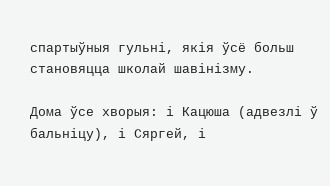спартыўныя гульні, якія ўсё больш становяцца школай шавінізму.

Дома ўсе хворыя: і Кацюша (адвезлі ў бальніцу), і Сяргей, і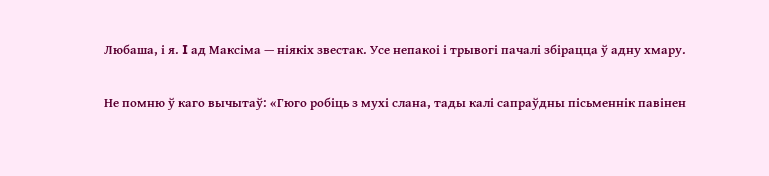Любаша, і я. I ад Максіма — ніякіх звестак. Усе непакоі і трывогі пачалі збірацца ў адну хмару.

Не помню ў каго вычытаў: «Гюго робіць з мухі слана, тады калі сапраўдны пісьменнік павінен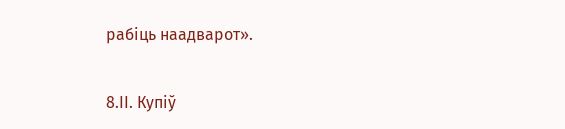рабіць наадварот».

8.ІІ. Купіў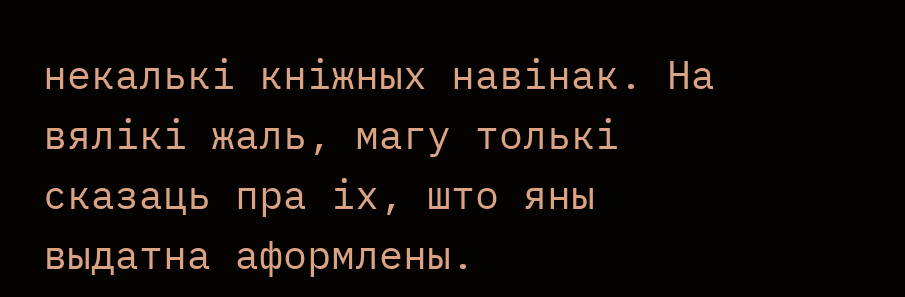некалькі кніжных навінак. На вялікі жаль, магу толькі сказаць пра іх, што яны выдатна аформлены.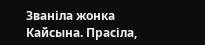Званіла жонка Кайсына. Прасіла,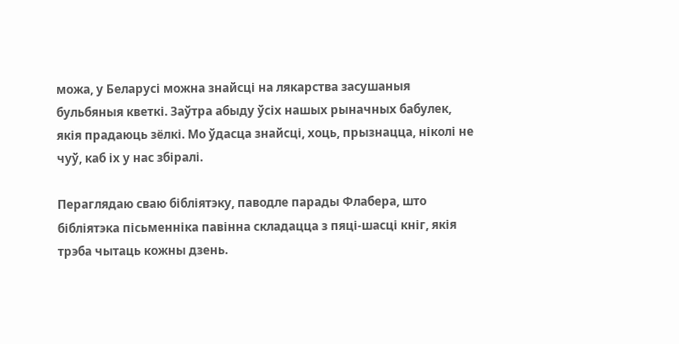можа, у Беларусі можна знайсці на лякарства засушаныя бульбяныя кветкі. Заўтра абыду ўсіх нашых рыначных бабулек, якія прадаюць зёлкі. Мо ўдасца знайсці, хоць, прызнацца, ніколі не чуў, каб іх у нас збіралі.

Пераглядаю сваю бібліятэку, паводле парады Флабера, што бібліятэка пісьменніка павінна складацца з пяці-шасці кніг, якія трэба чытаць кожны дзень.